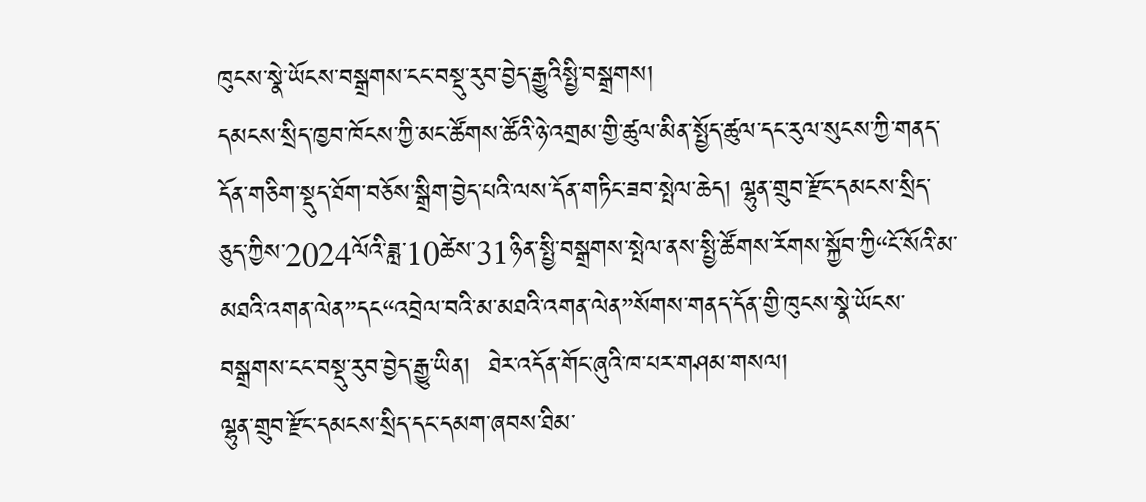ཁུངས་སྣེ་ཡོངས་བསྒྲགས་ངང་བསྡུ་རུབ་བྱེད་རྒྱུའིསྤྱི་བསྒྲགས།
དམངས་སྲིད་ཁྱབ་ཁོངས་ཀྱི་མང་ཚོགས་ཚོའི་ཉེ་འགྲམ་གྱི་ཚུལ་མིན་སྤྱོད་ཚུལ་དང་རུལ་སུངས་ཀྱི་གནད་དོན་གཅིག་སྡུད་ཐོག་བཅོས་སྒྲིག་བྱེད་པའི་ལས་དོན་གཏིང་ཟབ་སྤེལ་ཆེད། ལྷུན་གྲུབ་རྫོང་དམངས་སྲིད་ཅུད་ཀྱིས་2024ལོའི་ཟླ་10ཚེས་31ཉིན་སྤྱི་བསྒྲགས་སྤེལ་ནས་སྤྱི་ཚོགས་རོགས་སྐྱོབ་ཀྱི“ངོ་སོའི་མ་མཐའི་འགན་ལེན”དང“འབྲེལ་བའི་མ་མཐའི་འགན་ལེན”སོགས་གནད་དོན་གྱི་ཁུངས་སྣེ་ཡོངས་བསྒྲགས་ངང་བསྡུ་རུབ་བྱེད་རྒྱུ་ཡིན།  ཐེར་འདོན་གོང་ཞུའི་ཁ་པར་གཤམ་གསལ།
ལྷུན་གྲུབ་རྫོང་དམངས་སྲིད་དང་དམག་ཞབས་ཐིམ་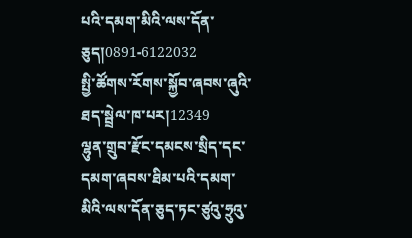པའི་དམག་མིའི་ལས་དོན་ཅུད།0891-6122032
སྤྱི་ཚོགས་རོགས་སྐྱོབ་ཞབས་ཞུའི་ཐད་སྦྲེལ་ཁ་པར།12349
ལྷུན་གྲུབ་རྫོང་དམངས་སྲིད་དང་དམག་ཞབས་ཐིམ་པའི་དམག་མིའི་ལས་དོན་ཅུད་ཏང་ཙུའུ་ཧྲུའུ་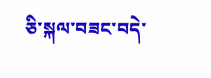ཅི་སྐལ་བཟང་བདེ་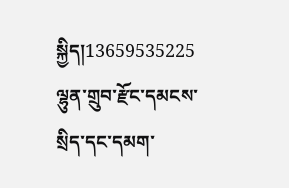སྐྱིད།13659535225
ལྷུན་གྲུབ་རྫོང་དམངས་སྲིད་དང་དམག་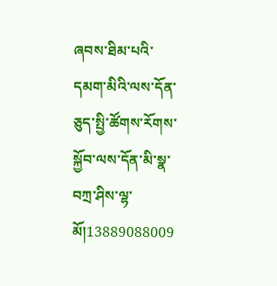ཞབས་ཐིམ་པའི་དམག་མིའི་ལས་དོན་ཅུད་སྤྱི་ཚོགས་རོགས་སྐྱོབ་ལས་དོན་མི་སྣ་བཀྲ་ཤིས་ལྷ་མོ།13889088009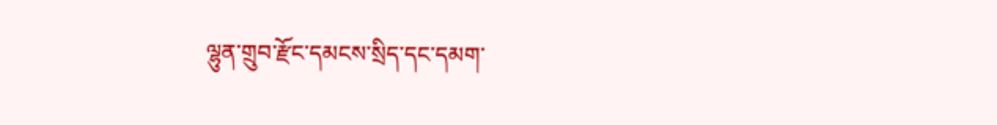ལྷུན་གྲུབ་རྫོང་དམངས་སྲིད་དང་དམག་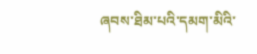ཞབས་ཐིམ་པའི་དམག་མིའི་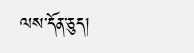ལས་དོན་ཅུད།